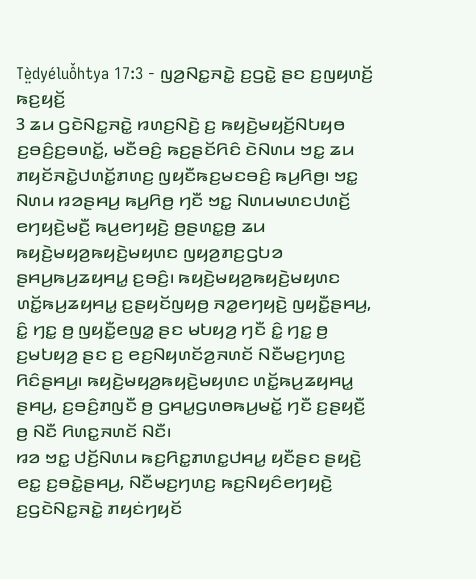Tè̤dyéluô̌htya 17:3 - ꤜꤤ꤬ꤡꤢ꤭ꤏꤢꤧ꤭ ꤢ꤬ꤞꤢꤧ꤭ ꤔꤢ ꤢ꤬ꤜꤟꤛꤢꤩ꤬ ꤒꤢ꤬ꤟꤢꤩ꤬
3 ꤘꤣ ꤞꤢꤧꤡꤢ꤭ꤏꤢꤧ꤭ ꤙꤛꤢ꤬ꤡꤢꤧ꤬ ꤢ꤬ ꤒꤟꤢꤧ꤬ꤗꤟꤢꤩ꤬ꤡꤝꤟꤥ ꤢ꤬ꤋꤢꤨ꤬ꤢ꤬ꤋꤛꤢꤩ꤭, ꤗꤢꤪꤋꤢꤨ꤬ ꤒꤢ꤬ꤔꤢꤩꤖꤢꤨ ꤢꤧꤡꤛꤣ ꤠꤢ꤭ ꤘꤣ ꤊꤟꤢꤩꤏꤢꤧ꤭ꤓꤛꤢꤩ꤭ꤊꤛꤢ꤬ ꤜꤟꤢꤪꤒꤢ꤬ꤗꤢꤋꤢꤨ꤬ ꤒꤣ꤬ꤖꤥ꤬꤯ ꤠꤢ꤭ ꤡꤛꤣ ꤙꤤꤔꤌꤣ꤬ ꤒꤣ꤬ꤖꤥ꤬ ꤚꤢꤪ ꤠꤢ꤭ ꤡꤛꤣꤗꤛꤢꤓꤛꤢꤩ꤬ ꤕꤚꤟꤢꤧ꤬ꤗꤢꤪ꤬ ꤒꤣ꤬ꤕꤚꤟꤢꤧ꤬ ꤥ꤬ꤔꤛꤢ꤭ꤥ꤬ ꤘꤣ ꤒꤟꤢꤧ꤬ꤗꤟꤤ꤬ꤒꤟꤢꤧ꤬ꤗꤟꤛꤢ ꤜꤟꤤ꤬ꤊꤢ꤬ꤞꤝꤤ ꤔꤌꤣ꤬ꤒꤣ꤬ꤘꤟꤌꤣ꤭ ꤢ꤬ꤋꤢꤨ꤬꤯ ꤒꤟꤢꤧ꤬ꤗꤟꤤ꤬ꤒꤟꤢꤧ꤬ꤗꤟꤛꤢ ꤛꤢꤩ꤭ꤒꤣ꤬ꤘꤟꤌꤣ꤭ ꤢ꤬ꤔꤟꤢꤩꤜꤟꤥ꤬ ꤏꤤ꤭ꤕꤚꤟꤢꤧ꤬ ꤜꤟꤢꤪ꤭ꤔꤌꤣ꤬, ꤢꤨ꤭ ꤚꤢ꤭ ꤥ꤬ ꤜꤟꤢꤪ꤭ꤕꤜꤤ꤭ ꤔꤢ ꤗꤝꤟꤤ꤬ ꤚꤢꤪ ꤢꤨ꤭ ꤚꤢ꤭ ꤥ꤬ ꤢ꤬ꤗꤝꤟꤤ꤬ ꤔꤢ ꤢ꤬ ꤕꤢ꤬ꤡꤟꤛꤢꤩꤤ꤬ꤏꤛꤢꤩ ꤡꤢꤪꤗꤢ꤬ꤚꤛꤢ꤬ ꤖꤢꤨꤔꤌꤣ꤬꤯ ꤒꤟꤢꤧ꤬ꤗꤟꤤ꤬ꤒꤟꤢꤧ꤬ꤗꤟꤛꤢ ꤛꤢꤩ꤭ꤒꤣ꤬ꤘꤟꤌꤣ꤭ ꤔꤌꤣ꤬, ꤢ꤬ꤋꤢꤨ꤬ꤊꤜꤢꤪ ꤥ꤬ ꤞꤌꤣ꤭ꤞꤛꤥꤒꤣ꤬ꤗꤢꤩ꤭ ꤚꤢꤪ ꤢ꤬ꤔꤟꤢꤪ꤬ ꤥ꤬ ꤡꤢꤪ ꤖꤛꤢ꤭ꤏꤛꤢꤩ ꤡꤢꤪ꤯
ꤙꤤ ꤠꤢ꤭ ꤓꤢꤩ꤬ꤡꤛꤣ ꤒꤢ꤬ꤖꤢ꤭ꤊꤛꤢ꤭ꤓꤌꤣ꤭ ꤟꤢꤪꤔꤢ ꤔꤟꤢꤧ꤬ ꤕꤢ꤭ ꤢ꤬ꤋꤢꤧ꤭ꤔꤌꤣ꤬, ꤡꤢꤪꤗꤢ꤬ꤚꤛꤢ꤬ ꤒꤢ꤬ꤡꤟꤢꤨꤕꤚꤟꤢꤧ꤬ ꤢ꤬ꤞꤢꤧꤡꤢ꤭ꤏꤢꤧ꤭ ꤊꤟꤢꤦꤚꤟꤢꤩ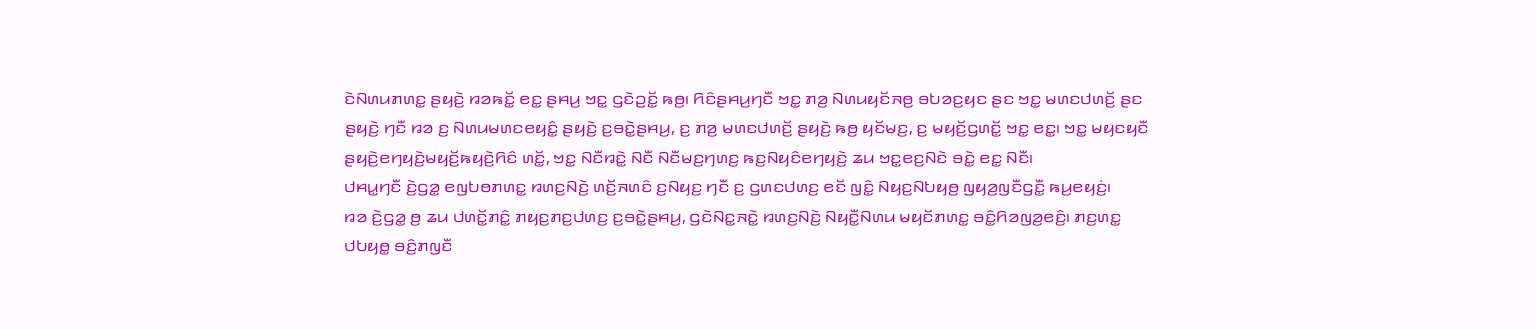ꤢꤧꤡꤛꤣꤊꤛꤢ꤭ ꤔꤟꤢꤧ꤬ ꤙꤤꤒꤢꤩ꤭ ꤕꤢ꤭ ꤔꤌꤣ꤬ ꤠꤢ꤭ ꤞꤢꤧꤑꤢꤩ꤭ ꤒꤥ꤬꤯ ꤖꤢꤨꤔꤌꤣ꤬ꤚꤢꤪ ꤠꤢ꤭ ꤊꤤ꤬ ꤡꤛꤣꤟꤢꤩꤏꤥ꤬ ꤋꤝꤤꤢ꤬ꤟꤢ ꤔꤢ ꤠꤢ꤭ ꤗꤛꤢꤓꤛꤢꤩ꤬ ꤔꤢ ꤔꤟꤢꤧ꤬ ꤚꤢꤪ ꤙꤤ ꤢ꤬ ꤡꤛꤣꤗꤛꤢꤕꤟꤢꤨ꤭ ꤔꤟꤢꤧ꤬ ꤢ꤬ꤋꤢꤧ꤭ꤔꤌꤣ꤬, ꤢ꤬ ꤊꤤ꤬ ꤗꤛꤢꤓꤛꤢꤩ꤬ ꤔꤟꤢꤧ꤬ ꤒꤥ꤬ ꤟꤢꤩꤗꤢ꤬, ꤢ꤬ ꤗꤟꤢꤩ꤬ꤞꤛꤢꤩ꤭ ꤠꤢ꤭ ꤕꤢ꤭꤯ ꤠꤢ꤭ ꤗꤟꤢꤟꤢꤪ ꤔꤟꤢꤧ꤬ꤕꤚꤟꤢꤧ꤬ꤗꤟꤢꤩ꤬ꤒꤟꤢꤧ꤬ꤖꤢꤨ ꤛꤢꤩ꤭, ꤠꤢ꤭ ꤡꤢꤪꤙꤢꤧ꤭ ꤡꤢꤪ ꤡꤢꤪꤗꤢ꤬ꤚꤛꤢ꤬ ꤒꤢ꤬ꤡꤟꤢꤨꤕꤚꤟꤢꤧ꤬ ꤘꤣ ꤠꤢ꤭ꤕꤢ꤬ꤡꤢꤧ ꤋꤢꤧ꤭ ꤕꤢ꤭ ꤡꤢꤪ꤯
ꤓꤌꤣ꤭ꤚꤢꤪ ꤢꤧ꤬ꤞꤤ꤭ ꤕꤜꤝꤥꤊꤛꤢ꤭ ꤙꤛꤢ꤬ꤡꤢꤧ꤬ ꤛꤢꤩ꤬ꤏꤛꤢꤨ ꤢ꤬ꤡꤟꤢ꤬ ꤚꤢꤪ ꤢ꤬ ꤞꤛꤢꤓꤛꤢ꤬ ꤕꤢꤩ ꤜꤢꤨ꤭ ꤡꤟꤢ꤬ꤡꤝꤟꤥ꤬ ꤜꤟꤤ꤬ꤜꤢꤪꤞꤢꤪ꤭ ꤒꤣ꤬ꤕꤟꤢꤦ꤬꤯
ꤙꤤ ꤢꤧ꤬ꤞꤤ꤭ ꤥ꤬ ꤘꤣ ꤓꤛꤢꤩ꤭ꤊꤢꤨ꤭ ꤊꤟꤢ꤬ꤊꤢ꤬ꤓꤛꤢ꤬ ꤢ꤬ꤋꤢꤧ꤭ꤔꤌꤣ꤬, ꤞꤢꤧꤡꤢ꤭ꤏꤢꤧ꤭ ꤙꤛꤢ꤬ꤡꤢꤧ꤬ ꤡꤟꤢꤪ꤭ꤡꤛꤣ ꤗꤟꤢꤩꤊꤛꤢ꤭ ꤋꤢꤨ꤭ꤖꤤꤜꤤ꤬ꤕꤢꤨ꤬꤯ ꤊꤢ꤬ꤛꤢ꤭ ꤓꤝꤟꤥ꤭ ꤋꤢꤨ꤬ꤊꤜꤢꤪ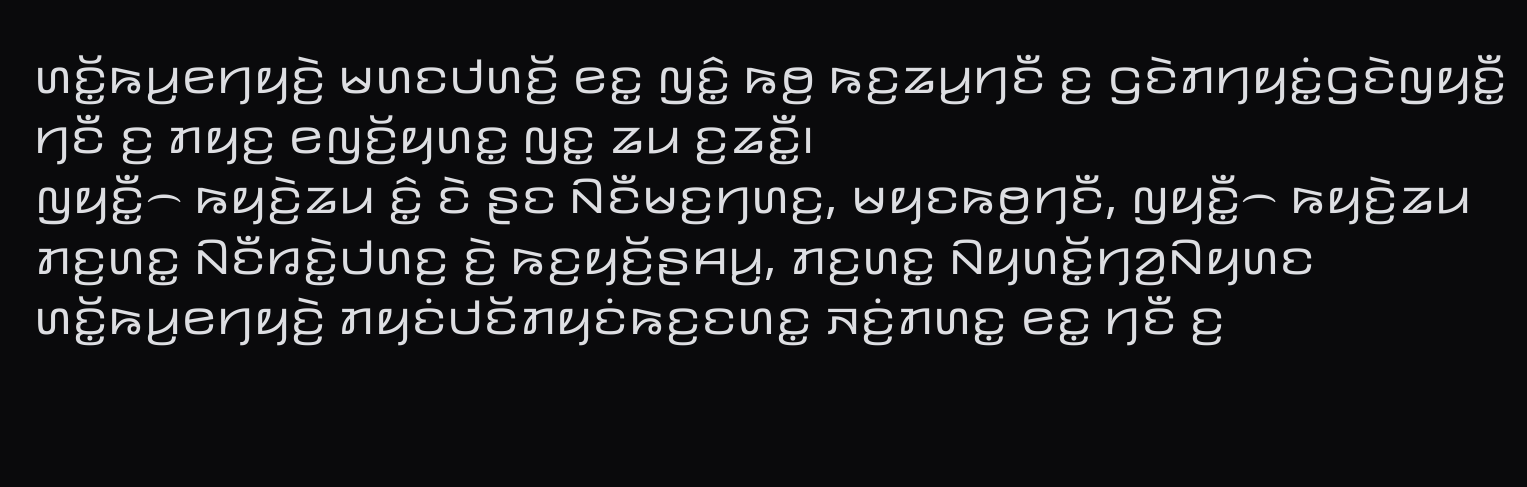ꤛꤢꤩ꤭ꤒꤣ꤬ꤕꤚꤟꤢꤧ꤬ ꤗꤛꤢꤓꤛꤢꤩ꤬ ꤕꤢ꤭ ꤜꤢꤨ꤭ ꤒꤥ꤬ ꤒꤢ꤬ꤘꤣ꤬ꤚꤢꤪ ꤢ꤬ ꤞꤢꤧꤊꤚꤟꤢꤦ꤭ꤞꤢꤧꤜꤟꤢꤪ꤭ ꤚꤢꤪ ꤢ꤬ ꤊꤟꤢ꤬ ꤕꤜꤢꤩ꤬ꤟꤛꤢ꤭ ꤜꤢ꤭ ꤘꤣ ꤢ꤬ꤘꤢꤪ꤭꤯
ꤜꤟꤢꤪ꤭꤮ ꤒꤟꤢꤧ꤬ꤘꤣ ꤢꤨ꤭ ꤢꤧ ꤔꤢ ꤡꤢꤪꤗꤢ꤬ꤚꤛꤢ꤬, ꤗꤟꤢꤒꤥ꤬ꤚꤢꤪ, ꤜꤟꤢꤪ꤭꤮ ꤒꤟꤢꤧ꤬ꤘꤣ ꤊꤢ꤬ꤛꤢ꤭ ꤡꤢꤪꤙꤢꤧ꤭ꤓꤛꤢ꤬ ꤢꤧ꤬ ꤒꤢ꤬ꤟꤢꤩ꤬ꤔꤌꤣ꤬, ꤊꤢ꤬ꤛꤢ꤭ ꤡꤟꤛꤢꤩ꤭ꤚꤤ꤬ꤡꤟꤛꤢ ꤛꤢꤩ꤭ꤒꤣ꤬ꤕꤚꤟꤢꤧ꤬ ꤊꤟꤢꤦꤓꤢꤩꤊꤟꤢꤦꤒꤢ꤬ꤢꤛꤢ꤭ ꤏꤢꤦ꤬ꤊꤛꤢ꤭ ꤕꤢ꤭ ꤚꤢꤪ ꤢ꤬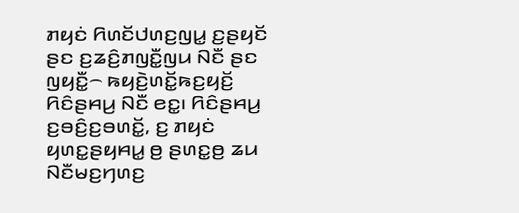ꤊꤟꤢꤦ ꤖꤛꤢꤩꤓꤛꤢ꤬ꤜꤣ꤭ ꤢ꤬ꤔꤟꤢꤩ ꤔꤢ ꤢ꤬ꤘꤢꤨ꤬ꤊꤜꤢꤪ꤭ꤜꤣ ꤡꤢꤪ ꤔꤢ ꤜꤟꤢꤪ꤭꤮ ꤒꤟꤢꤧ꤬ꤛꤢꤩ꤭ꤒꤢ꤬ꤟꤢꤩ꤬ ꤖꤢꤨꤔꤌꤣ꤬ ꤡꤢꤪ ꤕꤢ꤭꤯ ꤖꤢꤨꤔꤌꤣ꤬ ꤢ꤬ꤋꤢꤨ꤬ꤢ꤬ꤋꤛꤢꤩ꤭, ꤢ꤬ ꤊꤟꤢꤦ ꤟꤛꤢ꤭ꤔꤟꤌꤣ꤭ ꤥ꤬ ꤔꤛꤢ꤭ꤥ꤬ ꤘꤣ ꤡꤢꤪꤗꤢ꤬ꤚꤛꤢ꤬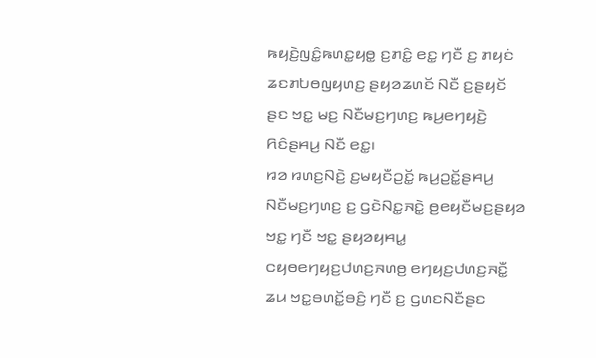ꤒꤟꤢꤧ꤬ꤜꤢꤨ꤭ꤒꤛꤢ꤭ꤟꤥ꤭ ꤢ꤬ꤊꤢꤨ꤭ ꤕꤢ꤭ ꤚꤢꤪ ꤢ꤬ ꤊꤟꤢꤦ ꤘꤢꤊꤝꤥꤜꤟꤛꤢ꤬ ꤔꤟꤤꤘꤛꤢꤩ ꤡꤢꤪ ꤢ꤬ꤔꤟꤢꤩ ꤔꤢ ꤠꤢ꤭ ꤗꤢ꤬ ꤡꤢꤪꤗꤢ꤬ꤚꤛꤢ꤬ ꤒꤣ꤬ꤕꤚꤟꤢꤧ꤬ ꤖꤢꤨꤔꤌꤣ꤬ ꤡꤢꤪ ꤕꤢ꤭꤯
ꤙꤤ ꤙꤛꤢ꤬ꤡꤢꤧ꤬ ꤢ꤬ꤗꤟꤢꤪꤑꤢꤩ꤭ ꤒꤣ꤬ꤑꤢꤩ꤭ꤔꤌꤣ꤬ ꤡꤢꤪꤗꤢ꤬ꤚꤛꤢ꤬ ꤢ꤬ ꤞꤢꤧꤡꤢ꤭ꤏꤢꤧ꤭ ꤥ꤬ꤕꤟꤢꤪꤗꤢ꤬ꤔꤟꤤ ꤠꤢ꤭ ꤚꤢꤪ ꤠꤢ꤭ ꤔꤟꤤꤟꤌꤣ꤭ ꤍꤟꤥꤕꤚꤟꤢ꤬ꤓꤛꤢ꤬ꤏꤛꤥ꤬ ꤕꤚꤟꤢ꤬ꤓꤛꤢ꤬ꤏꤢꤪ꤭ ꤘꤣ ꤠꤢ꤭ꤋꤛꤢꤩ꤭ꤋꤢꤨ꤬ ꤚꤢꤪ ꤢ꤬ ꤞꤛꤢꤡꤢꤪꤔꤢ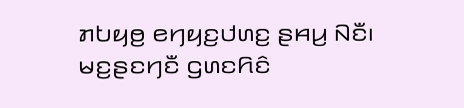ꤊꤝꤟꤥ꤬ ꤕꤚꤟꤢ꤬ꤓꤛꤢ꤬ ꤔꤌꤣ꤬ ꤡꤢꤪ꤯
ꤗꤢ꤬ꤔꤢꤚꤢꤪ ꤞꤛꤢꤖꤢꤨ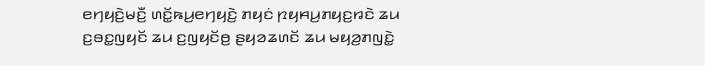ꤕꤚꤟꤢꤧ꤬ꤗꤢꤪ꤬ ꤛꤢꤩ꤭ꤒꤣ꤬ꤕꤚꤟꤢꤧ꤬ ꤊꤟꤢꤦ ꤐꤟꤌꤣ꤬ꤊꤟꤢ꤬ꤙꤢꤧ ꤘꤣ ꤢ꤬ꤋꤢ꤭ꤜꤟꤢꤩ ꤘꤣ ꤢ꤬ꤜꤟꤢꤩꤥ꤬ ꤔꤟꤤꤘꤛꤢꤩ ꤘꤣ ꤗꤟꤤ꤬ꤊꤜꤢꤧ꤭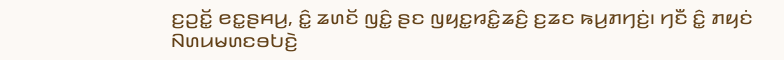ꤢ꤬ꤑꤢꤩ꤭ ꤕꤢ꤭ꤔꤌꤣ꤬, ꤢꤨ꤭ ꤘꤛꤢꤩ ꤜꤢꤨ꤭ ꤔꤢ ꤜꤟꤢ꤭ꤙꤢꤨ꤭ꤘꤢꤨ꤬ ꤢ꤬ꤘꤢ ꤒꤣ꤬ꤊꤚꤢꤦ꤬꤯ ꤚꤢꤪ ꤢꤨ꤭ ꤊꤟꤢꤦ ꤡꤛꤣꤗꤛꤢꤋꤝꤢꤧ꤬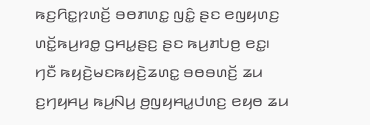ꤒꤢ꤬ꤖꤢ꤭ꤐꤛꤢꤩ꤬ ꤋꤥꤊꤛꤢ꤭ ꤜꤢꤨ꤭ ꤔꤢ ꤕꤜꤟꤛꤢ꤬ ꤛꤢꤩ꤭ꤒꤣ꤬ꤙꤥ꤭ ꤞꤌꤣ꤭ꤔꤢ꤬ ꤔꤢ ꤒꤣ꤬ꤊꤝꤥ꤬ ꤕꤢ꤭꤯
ꤚꤢꤪ ꤒꤟꤢꤧ꤬ꤗꤢꤒꤟꤢꤧ꤬ꤘꤛꤢ꤭ ꤋꤥꤋꤛꤢꤩ꤬ ꤘꤣ ꤢ꤬ꤚꤟꤌꤣ꤬ ꤒꤣ꤬ꤡꤣ꤬ ꤥ꤬ꤜꤟꤌꤣ꤭ꤓꤛꤢ꤬ ꤕꤟꤥ ꤘꤣ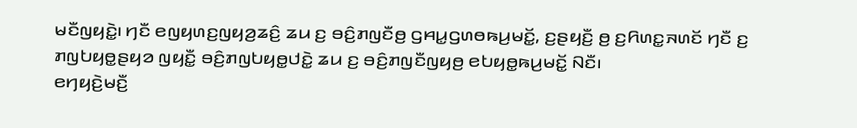ꤗꤢꤪꤜꤟꤢꤧ꤭꤯ ꤚꤢꤪ ꤕꤜꤟꤛꤢ꤬ꤜꤟꤤ꤬ꤘꤢꤨ꤬ ꤘꤣ ꤢ꤬ ꤋꤢꤨ꤬ꤊꤜꤢꤪꤥ꤬ ꤞꤌꤣ꤭ꤞꤛꤥꤒꤣ꤬ꤗꤢꤩ꤭, ꤢ꤬ꤔꤟꤢꤪ꤬ ꤥ꤬ ꤢ꤬ꤖꤛꤢ꤭ꤏꤛꤢꤩ ꤚꤢꤪ ꤢ꤬ ꤊꤜꤝꤟꤥ꤭ꤔꤟꤤ ꤜꤟꤢꤪ꤭ ꤋꤢꤨ꤬ꤊꤜꤝꤟꤥ꤭ꤓꤢꤧ꤭ ꤘꤣ ꤢ꤬ ꤋꤢꤨ꤬ꤊꤜꤢꤪꤜꤟꤥ꤬ ꤕꤝꤟꤥ꤭ꤒꤣ꤬ꤗꤢꤩ꤭ ꤡꤢꤪ꤯
ꤕꤚꤟꤢꤧ꤬ꤗꤢꤪ꤬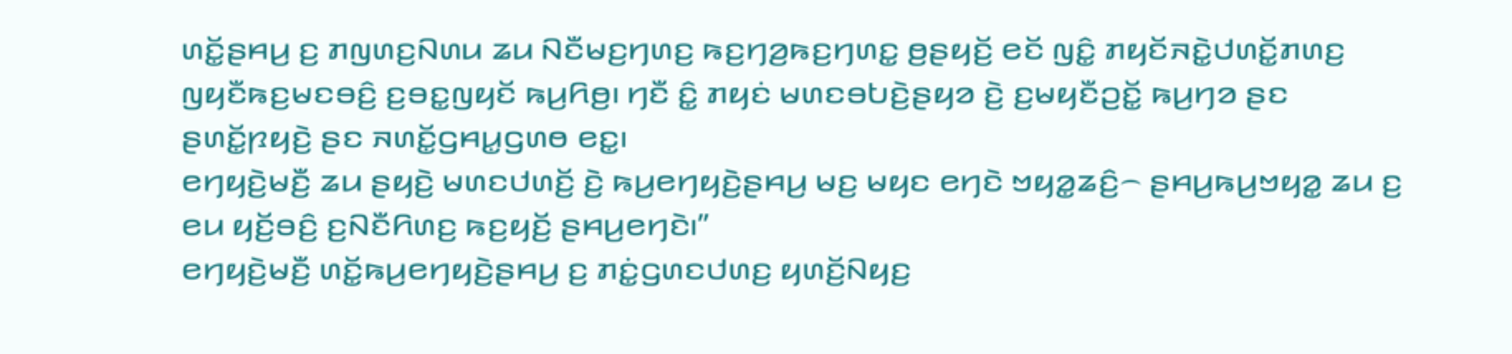ꤛꤢꤩ꤭ꤔꤌꤣ꤬ ꤢ꤬ ꤊꤜꤛꤢ꤬ꤡꤛꤣ ꤘꤣ ꤡꤢꤪꤗꤢ꤬ꤚꤛꤢ꤬ ꤒꤢ꤬ꤚꤤ꤬ꤒꤢ꤬ꤚꤛꤢ꤭ ꤥ꤬ꤔꤟꤢꤩ꤬ ꤕꤢꤩ ꤜꤢꤨ꤭ ꤊꤟꤢꤩꤏꤢꤧ꤭ꤓꤛꤢꤩ꤭ꤊꤛꤢ꤬ ꤜꤟꤢꤪꤒꤢ꤬ꤗꤢꤋꤢꤨ꤬ ꤢ꤬ꤋꤢ꤭ꤜꤟꤢꤩ ꤒꤣ꤬ꤖꤥ꤬꤯ ꤚꤢꤪ ꤢꤨ꤭ ꤊꤟꤢꤦ ꤗꤛꤢꤋꤝꤢꤧ꤬ꤔꤟꤤ ꤢꤧ꤬ ꤢ꤬ꤗꤟꤢꤪꤑꤢꤩ꤭ ꤒꤣ꤬ꤚꤤ ꤔꤢ ꤔꤛꤢꤩ꤭ꤐꤟꤢꤧ꤬ ꤔꤢ ꤏꤛꤢꤩ꤭ꤞꤌꤣ꤭ꤞꤛꤥ ꤕꤢ꤭꤯
ꤕꤚꤟꤢꤧ꤬ꤗꤢꤪ꤬ ꤘꤣ ꤔꤟꤢꤧ꤬ ꤗꤛꤢꤓꤛꤢꤩ꤬ ꤢꤧ꤬ ꤒꤣ꤬ꤕꤚꤟꤢꤧ꤬ꤔꤌꤣ꤬ ꤗꤢ꤬ ꤗꤟꤢ ꤕꤚꤢꤧ ꤠꤟꤤ꤭ꤘꤢꤨ꤬꤮ ꤔꤌꤣ꤬ꤒꤣ꤬ꤠꤟꤤ꤭ ꤘꤣ ꤢ꤬ ꤕꤣ ꤟꤢꤩ꤬ꤋꤢꤨ꤬ ꤢ꤬ꤡꤢꤪꤖꤛꤢ꤬ ꤒꤢ꤬ꤟꤢꤩ꤬ ꤔꤌꤣ꤬ꤕꤚꤢꤧ꤯”
ꤕꤚꤟꤢꤧ꤬ꤗꤢꤪ꤬ ꤛꤢꤩ꤭ꤒꤣ꤬ꤕꤚꤟꤢꤧ꤬ꤔꤌꤣ꤬ ꤢ꤬ ꤊꤢꤦ꤭ꤞꤛꤢꤓꤛꤢ꤬ ꤟꤛꤢꤩ꤬ꤡꤟꤢ꤬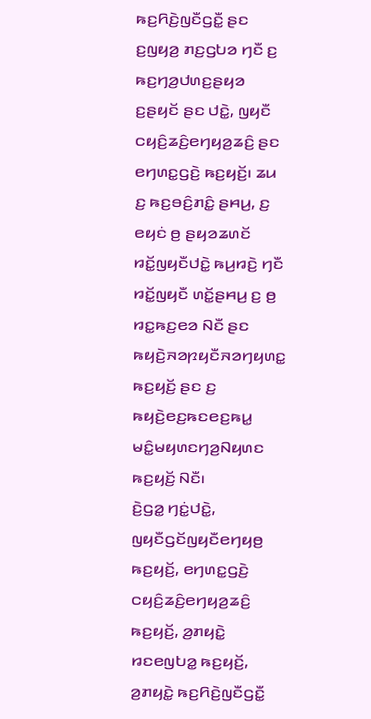ꤒꤢ꤬ꤖꤢꤧ꤬ꤜꤢꤪꤞꤢꤪ꤭ ꤔꤢ ꤢ꤬ꤜꤟꤤ꤬ ꤊꤢ꤬ꤞꤝꤤ ꤚꤢꤪ ꤢ꤬ ꤒꤢ꤬ꤚꤤ꤬ꤓꤛꤢ꤬ꤔꤟꤤ ꤢ꤬ꤔꤟꤢꤩ ꤔꤢ ꤓꤢꤧ꤭, ꤜꤟꤢꤪ ꤍꤟꤢꤨ꤬ꤘꤢꤨ꤬ꤕꤚꤟꤤ꤬ꤘꤢꤨ꤬ ꤔꤢ ꤕꤚꤛꤢ꤭ꤞꤢꤧ꤬ ꤒꤢ꤬ꤟꤢꤩ꤬꤯ ꤘꤣ ꤢ꤬ ꤒꤢ꤬ꤋꤢꤨ꤬ꤊꤢꤨ꤭ ꤔꤌꤣ꤬, ꤢ꤬ ꤕꤟꤢꤦ ꤥ꤬ ꤔꤟꤤꤘꤛꤢꤩ ꤙꤢꤩ꤭ꤜꤟꤢꤪꤓꤢꤧ꤭ ꤒꤣ꤬ꤙꤢꤧ꤬ ꤚꤢꤪ ꤙꤢꤩ꤭ꤜꤟꤢꤪ ꤛꤢꤩ꤭ꤔꤌꤣ꤬ ꤢ꤬ ꤥ꤬ ꤙꤢ꤭ꤒꤢ꤬ꤕꤤ ꤡꤢꤪ ꤔꤢ ꤒꤟꤢꤧ꤬ꤏꤤꤐꤟꤢꤪꤏꤤꤚꤟꤛꤢ꤭ ꤒꤢ꤬ꤟꤢꤩ꤬ ꤔꤢ ꤢ꤬ ꤒꤟꤢꤧ꤬ꤕꤢ꤬ꤒꤢꤕꤢ꤬ꤒꤣ꤭ ꤗꤢꤨ꤭ꤗꤟꤛꤢꤚꤤ꤬ꤡꤟꤛꤢ ꤒꤢ꤬ꤟꤢꤩ꤬ ꤡꤢꤪ꤯
ꤢꤧ꤬ꤞꤤ꤭ ꤚꤢꤦ꤭ꤓꤢꤧ꤭, ꤜꤟꤢꤪꤞꤢꤩꤜꤟꤢꤪꤕꤚꤟꤥ꤬ ꤒꤢ꤬ꤟꤢꤩ꤬, ꤕꤚꤛꤢ꤭ꤞꤢꤧ꤬ ꤍꤟꤢꤨ꤬ꤘꤢꤨ꤬ꤕꤚꤟꤤ꤬ꤘꤢꤨ꤬ ꤒꤢ꤬ꤟꤢꤩ꤬, ꤤ꤬ꤊꤟꤢꤧ꤭ ꤙꤢꤕꤜꤝꤤ꤭ ꤒꤢ꤬ꤟꤢꤩ꤬, ꤤ꤬ꤊꤟꤢꤧ꤭ ꤒꤢ꤬ꤖꤢꤧ꤬ꤜꤢꤪꤞꤢꤪ꤭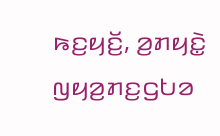ꤒꤢ꤬ꤟꤢꤩ꤬, ꤤ꤬ꤊꤟꤢꤧ꤭ ꤜꤟꤤ꤬ꤊꤢ꤬ꤞꤝꤤ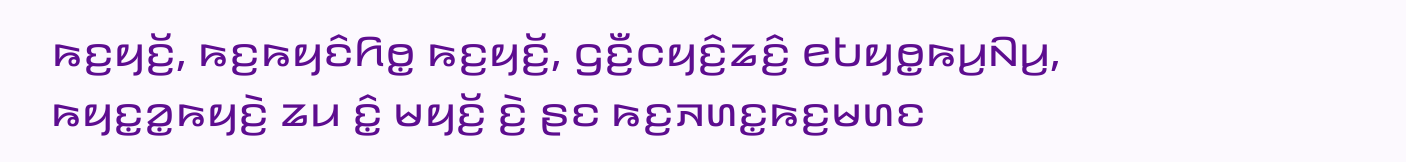ꤒꤢ꤬ꤟꤢꤩ꤬, ꤒꤢ꤬ꤒꤟꤢꤨꤖꤥ꤭ ꤒꤢ꤬ꤟꤢꤩ꤬, ꤞꤢꤪ꤬ꤍꤟꤢꤨ꤬ꤘꤢꤨ꤬ ꤕꤝꤟꤥ꤭ꤒꤣ꤬ꤡꤣ꤬, ꤒꤟꤢ꤭ꤤ꤭ꤒꤟꤢꤧ꤬ ꤘꤣ ꤢꤨ꤭ ꤗꤟꤢꤩ꤬ ꤢꤧ꤬ ꤔꤢ ꤒꤢ꤬ꤏꤛꤢ꤭ꤒꤢ꤬ꤗꤛꤢ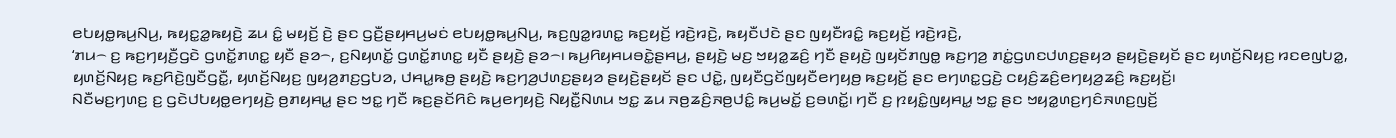ꤕꤝꤟꤥ꤭ꤒꤣ꤬ꤡꤣ꤬, ꤒꤟꤢ꤭ꤤ꤭ꤒꤟꤢꤧ꤬ ꤘꤣ ꤢꤨ꤭ ꤗꤟꤢꤩ꤬ ꤢꤧ꤬ ꤔꤢ ꤞꤢꤪ꤬ꤔꤟꤌꤣ꤬ꤗꤢꤦ ꤕꤝꤟꤥ꤭ꤒꤣ꤬ꤡꤣ꤬, ꤒꤢ꤬ꤜꤤ꤭ꤙꤛꤢ꤭ ꤒꤢ꤬ꤟꤢꤩ꤬ ꤙꤢꤧ꤬ꤙꤢꤧ꤬, ꤒꤟꤢꤪꤓꤢꤧ ꤔꤢ ꤜꤟꤢꤪꤙꤢꤨ꤭ ꤒꤢ꤬ꤟꤢꤩ꤬ ꤙꤢꤧ꤬ꤙꤢꤧ꤬,
‘ꤊꤣ꤮ ꤢ꤬ ꤒꤢ꤬ꤚꤟꤢꤪ꤬ꤞꤢꤧ ꤞꤛꤢꤩ꤭ꤊꤛꤢ꤭ ꤟꤢꤪ ꤔꤤ꤮, ꤢ꤬ꤡꤟꤛꤢꤩ꤭ ꤞꤛꤢꤩ꤭ꤊꤛꤢ꤭ ꤟꤢꤪ ꤔꤟꤢꤧ꤬ ꤔꤤ꤮꤯ ꤒꤣ꤬ꤖꤟꤌꤣꤋꤢꤧ꤭ꤔꤌꤣ꤬, ꤔꤟꤢꤧ꤬ ꤗꤢ꤬ ꤠꤟꤤ꤭ꤘꤢꤨ꤬ ꤚꤢꤪ ꤔꤟꤢꤧ꤬ ꤜꤟꤢꤩꤊꤜꤥ꤭ ꤒꤢ꤬ꤚꤤ꤬ ꤊꤢꤦ꤭ꤞꤛꤢꤓꤛꤢ꤬ꤔꤟꤤ ꤔꤟꤢꤧ꤬ꤔꤟꤢꤩ ꤔꤢ ꤟꤛꤢꤩ꤬ꤡꤟꤢ꤬ ꤙꤢꤕꤜꤝꤤ꤭, ꤟꤛꤢꤩ꤬ꤡꤟꤢ꤬ ꤒꤢ꤬ꤖꤢꤧ꤬ꤜꤢꤪꤞꤢꤪ꤭, ꤟꤛꤢꤩ꤬ꤡꤟꤢ꤬ ꤜꤟꤤ꤬ꤊꤢ꤬ꤞꤝꤤ, ꤓꤌꤣ꤭ꤒꤥ꤬ ꤔꤟꤢꤧ꤬ ꤒꤢ꤬ꤚꤤ꤬ꤓꤛꤢ꤬ꤔꤟꤤ ꤔꤟꤢꤧ꤬ꤔꤟꤢꤩ ꤔꤢ ꤓꤢꤧ꤭, ꤜꤟꤢꤪꤞꤢꤩꤜꤟꤢꤪꤕꤚꤟꤥ꤬ ꤒꤢ꤬ꤟꤢꤩ꤬ ꤔꤢ ꤕꤚꤛꤢ꤭ꤞꤢꤧ꤬ ꤍꤟꤢꤨ꤬ꤘꤢꤨ꤬ꤕꤚꤟꤤ꤬ꤘꤢꤨ꤬ ꤒꤢ꤬ꤟꤢꤩ꤬꤯
ꤡꤢꤪꤗꤢ꤬ꤚꤛꤢ꤬ ꤢ꤬ ꤞꤢꤧꤓꤝꤟꤥ꤭ꤕꤚꤟꤢꤧ꤬ ꤥ꤬ꤊꤟꤌꤣ꤭ ꤔꤢ ꤠꤢ꤭ ꤚꤢꤪ ꤒꤢ꤬ꤔꤢꤩꤖꤢꤨ ꤒꤣ꤬ꤕꤚꤟꤢꤧ꤬ ꤡꤟꤢꤪ꤭ꤡꤛꤣ ꤠꤢ꤭ ꤘꤣ ꤏꤥ꤬ꤘꤢꤨ꤬ꤏꤥ꤬ꤓꤢꤨ꤭ ꤒꤣ꤬ꤗꤢꤩ꤭ ꤢ꤬ꤋꤛꤢꤩ꤭꤯ ꤚꤢꤪ ꤢ꤬ ꤐꤟꤢꤨ꤭ꤜꤟꤌꤣ꤭ ꤠꤢ꤭ ꤔꤢ ꤠꤟꤤ꤭ꤛꤢ꤬ꤚꤢꤨꤏꤛꤢ꤬ꤜꤢꤩ꤬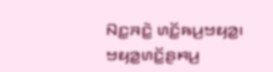ꤡꤢ꤭ꤏꤢꤧ꤭ ꤛꤢꤩ꤭ꤒꤣ꤬ꤠꤟꤤ꤭꤯ ꤠꤟꤤ꤭ꤛꤢꤩ꤭ꤔꤌꤣ꤬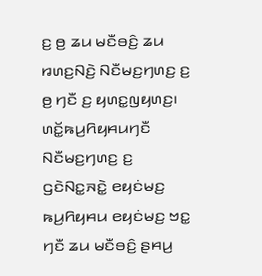ꤢ꤬ ꤥ꤬ ꤘꤣ ꤗꤢꤪꤋꤢꤨ꤬ ꤘꤣ ꤙꤛꤢ꤬ꤡꤢꤧ꤬ ꤡꤢꤪꤗꤢ꤬ꤚꤛꤢ꤬ ꤢ꤬ ꤥ꤬ ꤚꤢꤪ ꤢ꤬ ꤟꤛꤢ꤭ꤜꤟꤛꤢ꤬꤯
ꤛꤢꤩ꤭ꤒꤣ꤬ꤖꤟꤌꤣꤚꤢꤪ ꤡꤢꤪꤗꤢ꤬ꤚꤛꤢ꤬ ꤢ꤬ ꤞꤢꤧꤡꤢ꤭ꤏꤢꤧ꤭ ꤕꤟꤢꤦꤗꤢ꤬ ꤒꤣ꤬ꤖꤟꤌꤣ ꤕꤟꤢꤦꤗꤢ꤬ ꤠꤢ꤭ ꤚꤢꤪ ꤘꤣ ꤗꤢꤪꤋꤢꤨ꤬ ꤔꤌꤣ꤬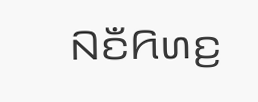ꤡꤢꤪꤖꤛꤢ꤬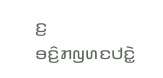ꤢ꤬ ꤋꤢꤨ꤬ꤊꤜꤛꤢꤓꤢꤧ꤭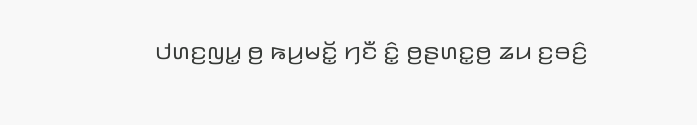ꤓꤛꤢ꤬ꤜꤣ꤭ ꤥ꤬ ꤒꤣ꤬ꤗꤢꤩ꤭ ꤚꤢꤪ ꤢꤨ꤭ ꤥ꤬ꤔꤛꤢ꤭ꤥ꤬ ꤘꤣ ꤢ꤬ꤋꤢꤨ꤬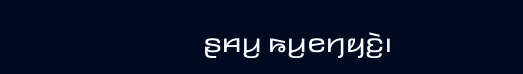ꤔꤌꤣ꤬ ꤒꤣ꤬ꤕꤚꤟꤢꤧ꤬꤯